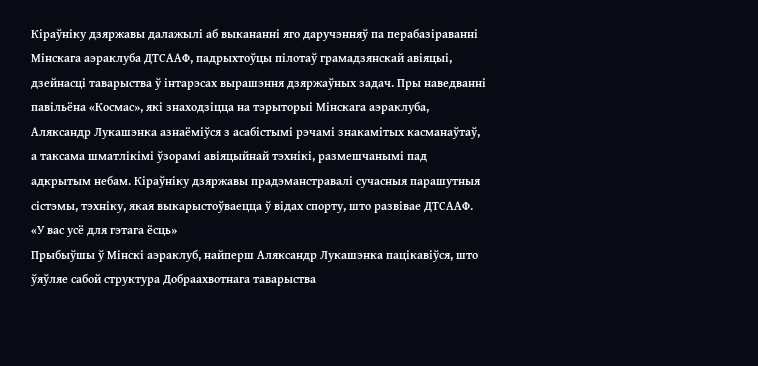Кіраўніку дзяржавы далажылі аб выкананні яго даручэнняў па перабазіраванні Мінскага аэраклуба ДТСААФ, падрыхтоўцы пілотаў грамадзянскай авіяцыі, дзейнасці таварыства ў інтарэсах вырашэння дзяржаўных задач. Пры наведванні павільёна «Космас», які знаходзіцца на тэрыторыі Мінскага аэраклуба, Аляксандр Лукашэнка азнаёміўся з асабістымі рэчамі знакамітых касманаўтаў, а таксама шматлікімі ўзорамі авіяцыйнай тэхнікі, размешчанымі пад адкрытым небам. Кіраўніку дзяржавы прадэманстравалі сучасныя парашутныя сістэмы, тэхніку, якая выкарыстоўваецца ў відах спорту, што развівае ДТСААФ.
«У вас усё для гэтага ёсць»
Прыбыўшы ў Мінскі аэраклуб, найперш Аляксандр Лукашэнка пацікавіўся, што ўяўляе сабой структура Добраахвотнага таварыства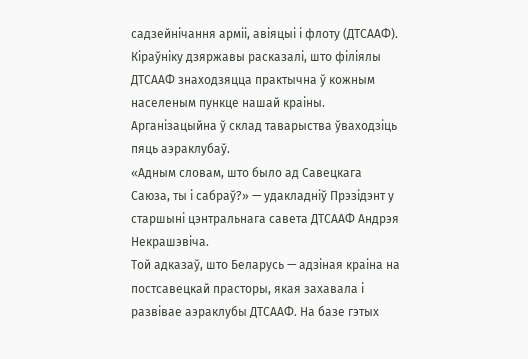садзейнічання арміі, авіяцыі і флоту (ДТСААФ). Кіраўніку дзяржавы расказалі, што філіялы ДТСААФ знаходзяцца практычна ў кожным населеным пункце нашай краіны. Арганізацыйна ў склад таварыства ўваходзіць пяць аэраклубаў.
«Адным словам, што было ад Савецкага Саюза, ты і сабраў?» — удакладніў Прэзідэнт у старшыні цэнтральнага савета ДТСААФ Андрэя Некрашэвіча.
Той адказаў, што Беларусь — адзіная краіна на постсавецкай прасторы, якая захавала і развівае аэраклубы ДТСААФ. На базе гэтых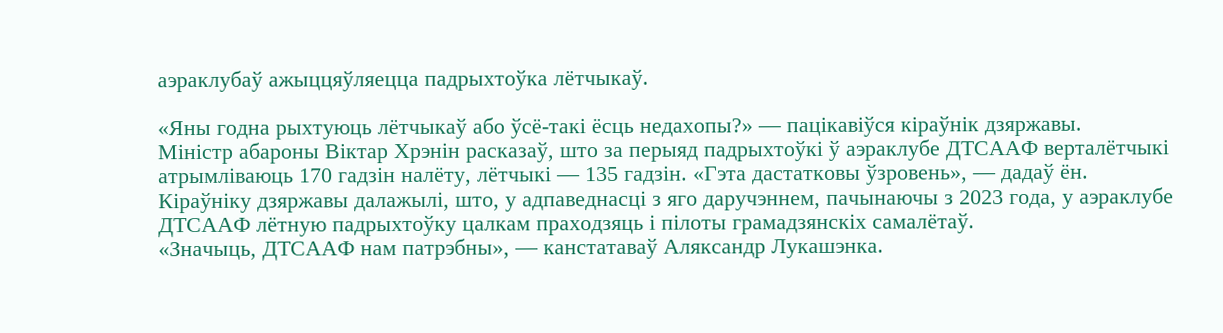аэраклубаў ажыццяўляецца падрыхтоўка лётчыкаў.

«Яны годна рыхтуюць лётчыкаў або ўсё-такі ёсць недахопы?» — пацікавіўся кіраўнік дзяржавы.
Міністр абароны Віктар Хрэнін расказаў, што за перыяд падрыхтоўкі ў аэраклубе ДТСААФ верталётчыкі атрымліваюць 170 гадзін налёту, лётчыкі — 135 гадзін. «Гэта дастатковы ўзровень», — дадаў ён.
Кіраўніку дзяржавы далажылі, што, у адпаведнасці з яго даручэннем, пачынаючы з 2023 года, у аэраклубе ДТСААФ лётную падрыхтоўку цалкам праходзяць і пілоты грамадзянскіх самалётаў.
«Значыць, ДТСААФ нам патрэбны», — канстатаваў Аляксандр Лукашэнка.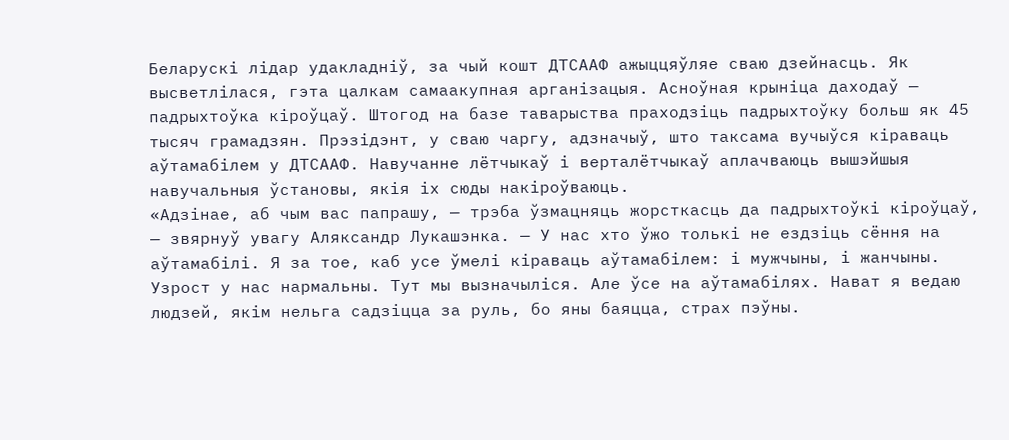Беларускі лідар удакладніў, за чый кошт ДТСААФ ажыццяўляе сваю дзейнасць. Як высветлілася, гэта цалкам самаакупная арганізацыя. Асноўная крыніца даходаў — падрыхтоўка кіроўцаў. Штогод на базе таварыства праходзіць падрыхтоўку больш як 45 тысяч грамадзян. Прэзідэнт, у сваю чаргу, адзначыў, што таксама вучыўся кіраваць аўтамабілем у ДТСААФ. Навучанне лётчыкаў і верталётчыкаў аплачваюць вышэйшыя навучальныя ўстановы, якія іх сюды накіроўваюць.
«Адзінае, аб чым вас папрашу, — трэба ўзмацняць жорсткасць да падрыхтоўкі кіроўцаў, — звярнуў увагу Аляксандр Лукашэнка. — У нас хто ўжо толькі не ездзіць сёння на аўтамабілі. Я за тое, каб усе ўмелі кіраваць аўтамабілем: і мужчыны, і жанчыны. Узрост у нас нармальны. Тут мы вызначыліся. Але ўсе на аўтамабілях. Нават я ведаю людзей, якім нельга садзіцца за руль, бо яны баяцца, страх пэўны.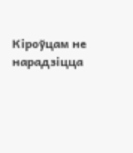Кіроўцам не нарадзіцца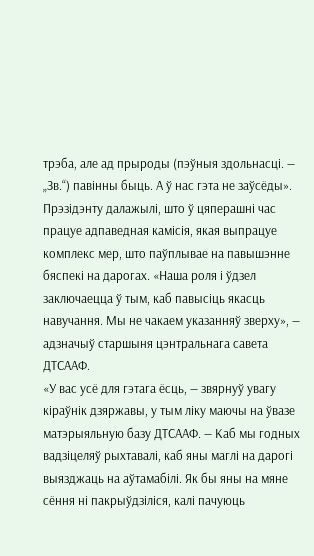трэба, але ад прыроды (пэўныя здольнасці. — „Зв.“) павінны быць. А ў нас гэта не заўсёды».
Прэзідэнту далажылі, што ў цяперашні час працуе адпаведная камісія, якая выпрацуе комплекс мер, што паўплывае на павышэнне бяспекі на дарогах. «Наша роля і ўдзел заключаецца ў тым, каб павысіць якасць навучання. Мы не чакаем указанняў зверху», — адзначыў старшыня цэнтральнага савета ДТСААФ.
«У вас усё для гэтага ёсць, — звярнуў увагу кіраўнік дзяржавы, у тым ліку маючы на ўвазе матэрыяльную базу ДТСААФ. — Каб мы годных вадзіцеляў рыхтавалі, каб яны маглі на дарогі выязджаць на аўтамабілі. Як бы яны на мяне сёння ні пакрыўдзіліся, калі пачуюць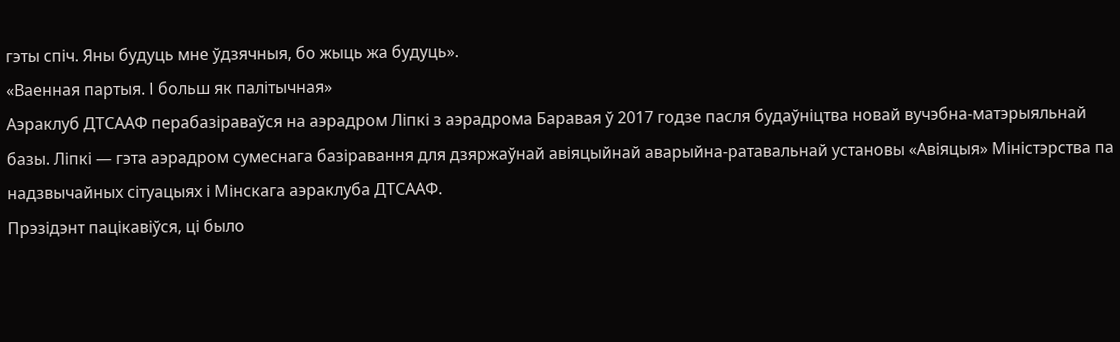гэты спіч. Яны будуць мне ўдзячныя, бо жыць жа будуць».
«Ваенная партыя. І больш як палітычная»
Аэраклуб ДТСААФ перабазіраваўся на аэрадром Ліпкі з аэрадрома Баравая ў 2017 годзе пасля будаўніцтва новай вучэбна-матэрыяльнай базы. Ліпкі — гэта аэрадром сумеснага базіравання для дзяржаўнай авіяцыйнай аварыйна-ратавальнай установы «Авіяцыя» Міністэрства па надзвычайных сітуацыях і Мінскага аэраклуба ДТСААФ.
Прэзідэнт пацікавіўся, ці было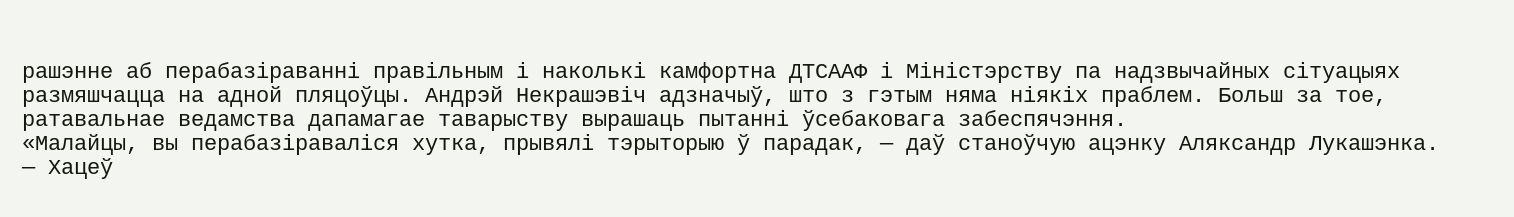рашэнне аб перабазіраванні правільным і наколькі камфортна ДТСААФ і Міністэрству па надзвычайных сітуацыях размяшчацца на адной пляцоўцы. Андрэй Некрашэвіч адзначыў, што з гэтым няма ніякіх праблем. Больш за тое, ратавальнае ведамства дапамагае таварыству вырашаць пытанні ўсебаковага забеспячэння.
«Малайцы, вы перабазіраваліся хутка, прывялі тэрыторыю ў парадак, — даў станоўчую ацэнку Аляксандр Лукашэнка. — Хацеў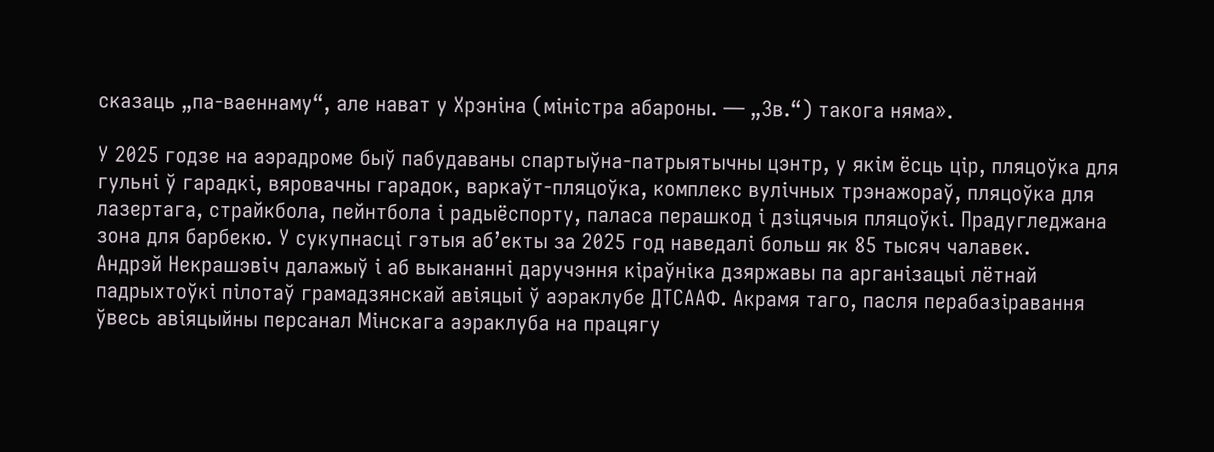сказаць „па-ваеннаму“, але нават у Хрэніна (міністра абароны. — „Зв.“) такога няма».

У 2025 годзе на аэрадроме быў пабудаваны спартыўна-патрыятычны цэнтр, у якім ёсць цір, пляцоўка для гульні ў гарадкі, вяровачны гарадок, варкаўт-пляцоўка, комплекс вулічных трэнажораў, пляцоўка для лазертага, страйкбола, пейнтбола і радыёспорту, паласа перашкод і дзіцячыя пляцоўкі. Прадугледжана зона для барбекю. У сукупнасці гэтыя аб’екты за 2025 год наведалі больш як 85 тысяч чалавек.
Андрэй Некрашэвіч далажыў і аб выкананні даручэння кіраўніка дзяржавы па арганізацыі лётнай падрыхтоўкі пілотаў грамадзянскай авіяцыі ў аэраклубе ДТСААФ. Акрамя таго, пасля перабазіравання ўвесь авіяцыйны персанал Мінскага аэраклуба на працягу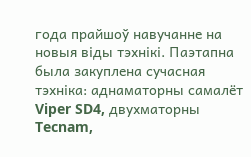года прайшоў навучанне на новыя віды тэхнікі. Паэтапна была закуплена сучасная тэхніка: аднаматорны самалёт Viper SD4, двухматорны Tecnam,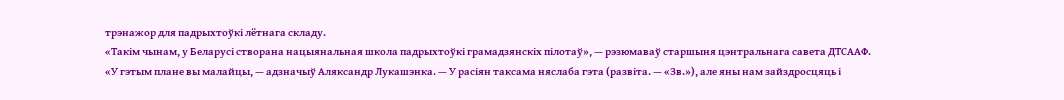трэнажор для падрыхтоўкі лётнага складу.
«Такім чынам, у Беларусі створана нацыянальная школа падрыхтоўкі грамадзянскіх пілотаў», — рэзюмаваў старшыня цэнтральнага савета ДТСААФ.
«У гэтым плане вы малайцы, — адзначыў Аляксандр Лукашэнка. — У расіян таксама няслаба гэта (развіта. — «Зв.»), але яны нам зайздросцяць і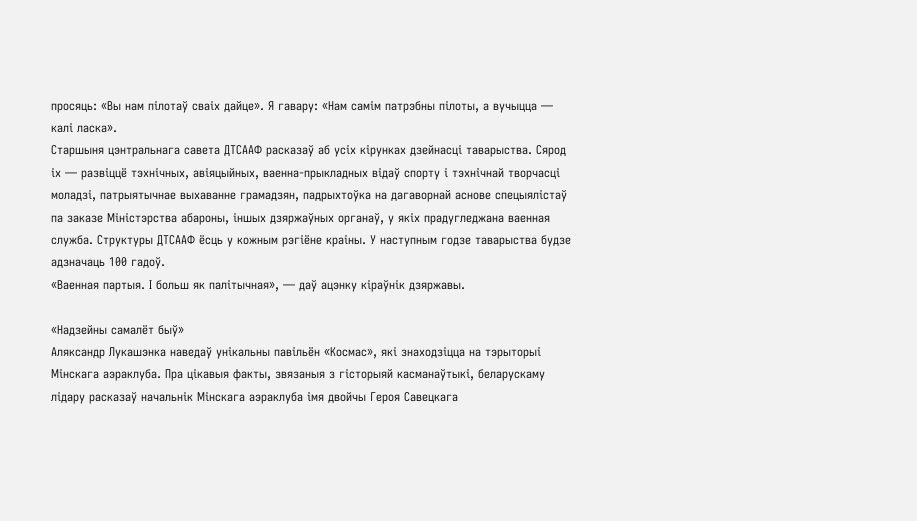просяць: «Вы нам пілотаў сваіх дайце». Я гавару: «Нам самім патрэбны пілоты, а вучыцца — калі ласка».
Старшыня цэнтральнага савета ДТСААФ расказаў аб усіх кірунках дзейнасці таварыства. Сярод іх — развіццё тэхнічных, авіяцыйных, ваенна-прыкладных відаў спорту і тэхнічнай творчасці моладзі, патрыятычнае выхаванне грамадзян, падрыхтоўка на дагаворнай аснове спецыялістаў па заказе Міністэрства абароны, іншых дзяржаўных органаў, у якіх прадугледжана ваенная служба. Структуры ДТСААФ ёсць у кожным рэгіёне краіны. У наступным годзе таварыства будзе адзначаць 100 гадоў.
«Ваенная партыя. І больш як палітычная», — даў ацэнку кіраўнік дзяржавы.

«Надзейны самалёт быў»
Аляксандр Лукашэнка наведаў унікальны павільён «Космас», які знаходзіцца на тэрыторыі Мінскага аэраклуба. Пра цікавыя факты, звязаныя з гісторыяй касманаўтыкі, беларускаму лідару расказаў начальнік Мінскага аэраклуба імя двойчы Героя Савецкага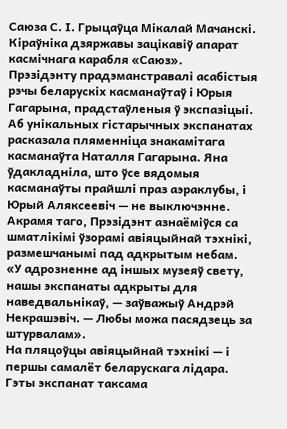Саюза С. І. Грыцаўца Мікалай Мачанскі. Кіраўніка дзяржавы зацікавіў апарат касмічнага карабля «Саюз».
Прэзідэнту прадэманстравалі асабістыя рэчы беларускіх касманаўтаў і Юрыя Гагарына, прадстаўленыя ў экспазіцыі. Аб унікальных гістарычных экспанатах расказала пляменніца знакамітага касманаўта Наталля Гагарына. Яна ўдакладніла, што ўсе вядомыя касманаўты прайшлі праз аэраклубы, і Юрый Аляксеевіч — не выключэнне.
Акрамя таго, Прэзідэнт азнаёміўся са шматлікімі ўзорамі авіяцыйнай тэхнікі, размешчанымі пад адкрытым небам.
«У адрозненне ад іншых музеяў свету, нашы экспанаты адкрыты для наведвальнікаў, — заўважыў Андрэй Некрашэвіч. — Любы можа пасядзець за штурвалам».
На пляцоўцы авіяцыйнай тэхнікі — і першы самалёт беларускага лідара. Гэты экспанат таксама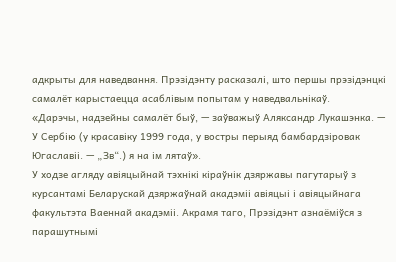адкрыты для наведвання. Прэзідэнту расказалі, што першы прэзідэнцкі самалёт карыстаецца асаблівым попытам у наведвальнікаў.
«Дарэчы, надзейны самалёт быў, — заўважыў Аляксандр Лукашэнка. — У Сербію (у красавіку 1999 года, у востры перыяд бамбардзіровак Югаславіі. — „Зв“.) я на ім лятаў».
У ходзе агляду авіяцыйнай тэхнікі кіраўнік дзяржавы пагутарыў з курсантамі Беларускай дзяржаўнай акадэміі авіяцыі і авіяцыйнага факультэта Ваеннай акадэміі. Акрамя таго, Прэзідэнт азнаёміўся з парашутнымі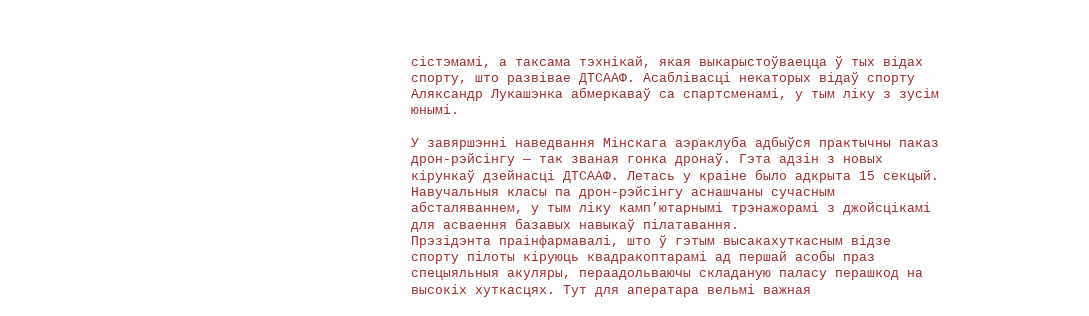сістэмамі, а таксама тэхнікай, якая выкарыстоўваецца ў тых відах спорту, што развівае ДТСААФ. Асаблівасці некаторых відаў спорту Аляксандр Лукашэнка абмеркаваў са спартсменамі, у тым ліку з зусім юнымі.

У завяршэнні наведвання Мінскага аэраклуба адбыўся практычны паказ дрон-рэйсінгу — так званая гонка дронаў. Гэта адзін з новых кірункаў дзейнасці ДТСААФ. Летась у краіне было адкрыта 15 секцый. Навучальныя класы па дрон-рэйсінгу аснашчаны сучасным абсталяваннем, у тым ліку камп’ютарнымі трэнажорамі з джойсцікамі для асваення базавых навыкаў пілатавання.
Прэзідэнта праінфармавалі, што ў гэтым высакахуткасным відзе спорту пілоты кіруюць квадракоптарамі ад першай асобы праз спецыяльныя акуляры, пераадольваючы складаную паласу перашкод на высокіх хуткасцях. Тут для аператара вельмі важная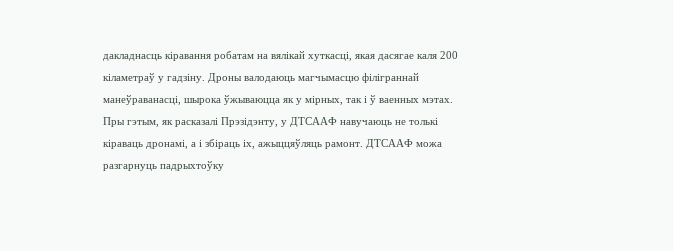дакладнасць кіравання робатам на вялікай хуткасці, якая дасягае каля 200 кіламетраў у гадзіну. Дроны валодаюць магчымасцю філіграннай манеўраванасці, шырока ўжываюцца як у мірных, так і ў ваенных мэтах.
Пры гэтым, як расказалі Прэзідэнту, у ДТСААФ навучаюць не толькі кіраваць дронамі, а і збіраць іх, ажыццяўляць рамонт. ДТСААФ можа разгарнуць падрыхтоўку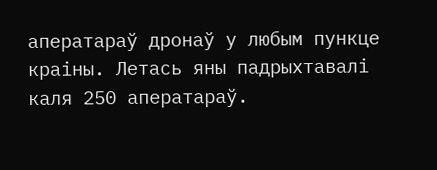аператараў дронаў у любым пункце краіны. Летась яны падрыхтавалі каля 250 аператараў.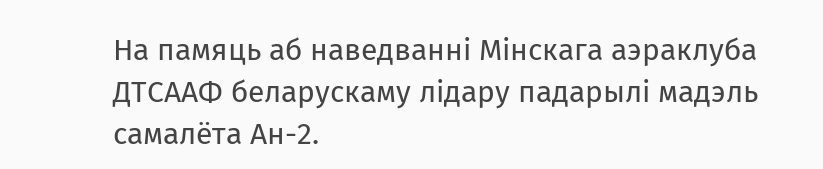На памяць аб наведванні Мінскага аэраклуба ДТСААФ беларускаму лідару падарылі мадэль самалёта Ан-2.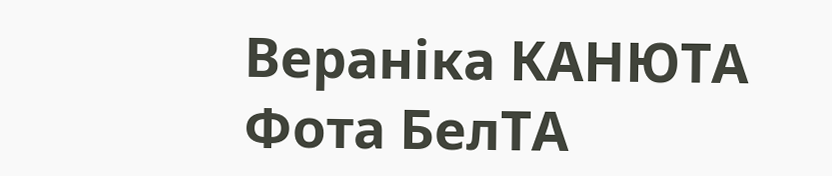Вераніка КАНЮТА
Фота БелТА